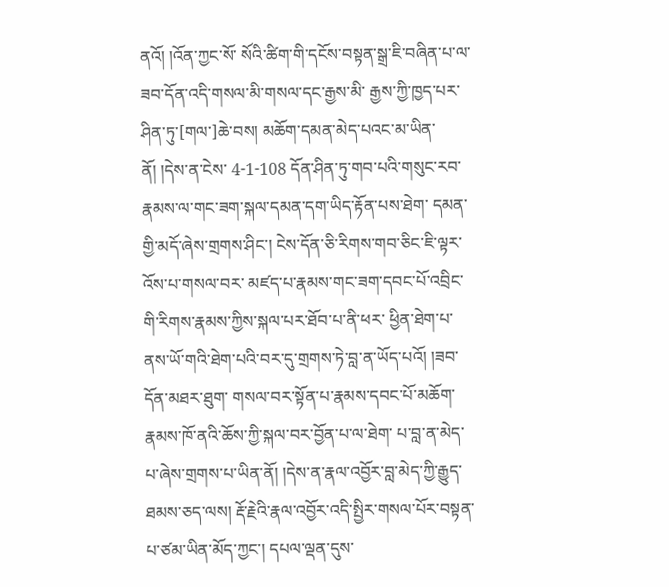ནའོ། །འོན་ཀྱང་སོ་ སོའི་ཚིག་གི་དངོས་བསྟན་སྒྲ་ཇི་བཞིན་པ་ལ་ཟབ་དོན་འདི་གསལ་མི་གསལ་དང་རྒྱས་མི་ རྒྱས་ཀྱི་ཁྱད་པར་ཤིན་ཏུ་[གལ་]ཆེ་བས། མཆོག་དམན་མེད་པའང་མ་ཡིན་ནོ། །དེས་ན་ངེས་ 4-1-108 དོན་ཤིན་ཏུ་གབ་པའི་གསུང་རབ་རྣམས་ལ་གང་ཟག་སྐལ་དམན་དག་ཡིད་རྟོན་པས་ཐེག་ དམན་གྱི་མདོ་ཞེས་གྲགས་ཤིང་། ངེས་དོན་ཅི་རིགས་གབ་ཅིང་ཇི་ལྟར་འོས་པ་གསལ་བར་ མཛད་པ་རྣམས་གང་ཟག་དབང་པོ་འབྲིང་གི་རིགས་རྣམས་ཀྱིས་སྐལ་པར་ཐོབ་པ་ནི་ཕར་ ཕྱིན་ཐེག་པ་ནས་ཡོ་གའི་ཐེག་པའི་བར་དུ་གྲགས་ཏེ་བླ་ན་ཡོད་པའོ། །ཟབ་དོན་མཐར་ཐུག་ གསལ་བར་སྟོན་པ་རྣམས་དབང་པོ་མཆོག་རྣམས་ཁོ་ནའི་ཆོས་ཀྱི་སྐལ་བར་བྱོན་པ་ལ་ཐེག་ པ་བླ་ན་མེད་པ་ཞེས་གྲགས་པ་ཡིན་ནོ། །དེས་ན་རྣལ་འབྱོར་བླ་མེད་ཀྱི་རྒྱུད་ཐམས་ཅད་ལས། རྡོ་རྗེའི་རྣལ་འབྱོར་འདི་སྤྱིར་གསལ་པོར་བསྟན་པ་ཙམ་ཡིན་མོད་ཀྱང་། དཔལ་ལྡན་དུས་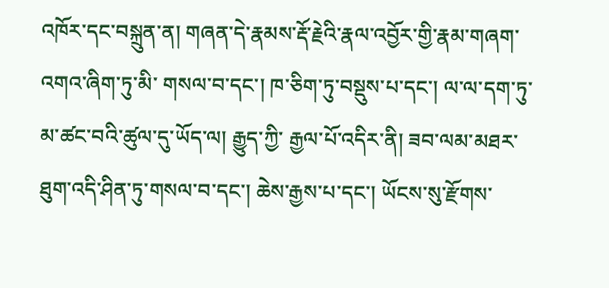འཁོར་དང་བསྐྲུན་ན། གཞན་དེ་རྣམས་རྡོ་རྗེའི་རྣལ་འབྱོར་གྱི་རྣམ་གཞག་འགའ་ཞིག་ཏུ་མི་ གསལ་བ་དང་། ཁ་ཅིག་ཏུ་བསྡུས་པ་དང་། ལ་ལ་དག་ཏུ་མ་ཚང་བའི་ཚུལ་དུ་ཡོད་ལ། རྒྱུད་ཀྱི་ རྒྱལ་པོ་འདིར་ནི། ཟབ་ལམ་མཐར་ཐུག་འདི་ཤིན་ཏུ་གསལ་བ་དང་། ཆེས་རྒྱས་པ་དང་། ཡོངས་སུ་རྫོགས་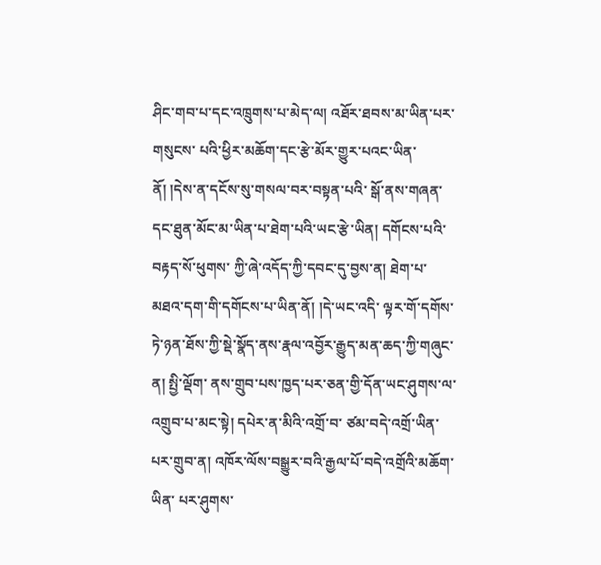ཤིང་གབ་པ་དང་འཁྲུགས་པ་མེད་ལ། འཐོར་ཐབས་མ་ཡིན་པར་གསུངས་ པའི་ཕྱིར་མཆོག་དང་རྩེ་མོར་གྱུར་པའང་ཡིན་ནོ། །དེས་ན་དངོས་སུ་གསལ་བར་བསྟན་པའི་ སྒོ་ནས་གཞན་དང་ཐུན་མོང་མ་ཡིན་པ་ཐེག་པའི་ཡང་རྩེ་ཡིན། དགོངས་པའི་བརྟད་སོ་ཕུགས་ ཀྱི་ཞེ་འདོད་ཀྱི་དབང་དུ་བྱས་ན། ཐེག་པ་མཐའ་དག་གི་དགོངས་པ་ཡིན་ནོ། །དེ་ཡང་འདི་ ལྟར་གོ་དགོས་ཏེ་ཉན་ཐོས་ཀྱི་སྡེ་སྣོད་ནས་རྣལ་འབྱོར་རྒྱུད་མན་ཆད་ཀྱི་གཞུང་ན། སྤྱི་ལྡོག་ ནས་གྲུབ་པས་ཁྱད་པར་ཅན་གྱི་དོན་ཡང་ཤུགས་ལ་འགྲུབ་པ་མང་སྟེ། དཔེར་ན་མིའི་འགྲོ་བ་ ཙམ་བདེ་འགྲོ་ཡིན་པར་གྲུབ་ན། འཁོར་ལོས་བསྒྱུར་བའི་རྒྱལ་པོ་བདེ་འགྲོའི་མཆོག་ཡིན་ པར་ཤུགས་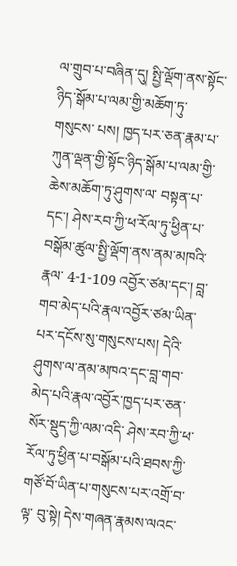ལ་གྲུབ་པ་བཞིན་དུ། སྤྱི་ལྡོག་ནས་སྟོང་ཉིད་སྒོམ་པ་ལམ་གྱི་མཆོག་ཏུ་གསུངས་ པས། ཁྱད་པར་ཅན་རྣམ་པ་ཀུན་ལྡན་གྱི་སྟོང་ཉིད་སྒོམ་པ་ལམ་གྱི་ཆེས་མཆོག་ཏུ་ཤུགས་ལ་ བསྟན་པ་དང་། ཤེས་རབ་ཀྱི་ཕ་རོལ་ཏུ་ཕྱིན་པ་བསྒོམ་ཚུལ་སྤྱི་ལྡོག་ནས་ནམ་མཁའི་རྣལ་ 4-1-109 འབྱོར་ཙམ་དང་། བླ་གབ་མེད་པའི་རྣལ་འབྱོར་ཙམ་ཡིན་པར་དངོས་སུ་གསུངས་པས། དེའི་ ཤུགས་ལ་ནམ་མཁའ་དང་བླ་གབ་མེད་པའི་རྣལ་འབྱོར་ཁྱད་པར་ཅན་སོར་སྡུད་ཀྱི་ལམ་འདི་ ཤེས་རབ་ཀྱི་ཕ་རོལ་ཏུ་ཕྱིན་པ་བསྒོམ་པའི་ཐབས་ཀྱི་གཙོ་བོ་ཡིན་པ་གསུངས་པར་འགྲོ་བ་ལྟ་ བུ་སྟེ། དེས་གཞན་རྣམས་ལའང་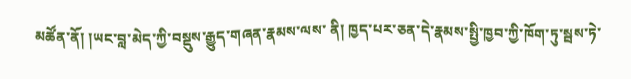མཚོན་ནོ། །ཡང་བླ་མེད་ཀྱི་བསྡུས་རྒྱུད་གཞན་རྣམས་ལས་ ནི། ཁྱད་པར་ཅན་དེ་རྣམས་སྤྱི་ཁྱབ་ཀྱི་ཁོག་ཏུ་སྦས་ཏེ་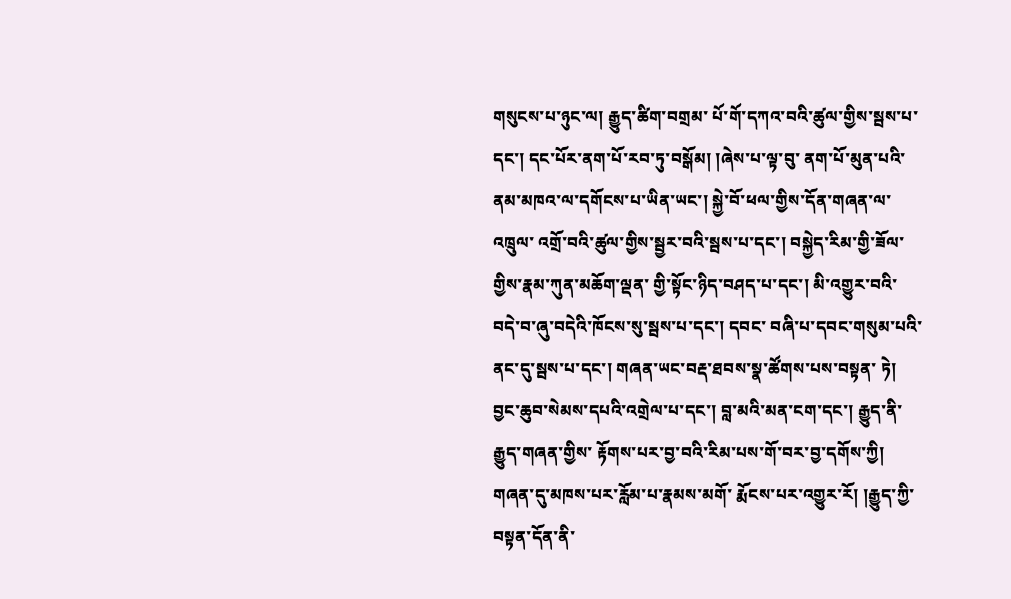གསུངས་པ་ཉུང་ལ། རྒྱུད་ཚིག་བགྲམ་ པོ་གོ་དཀའ་བའི་ཚུལ་གྱིས་སྦས་པ་དང་། དང་པོར་ནག་པོ་རབ་ཏུ་བསྒོམ། །ཞེས་པ་ལྟ་བུ་ ནག་པོ་མུན་པའི་ནམ་མཁའ་ལ་དགོངས་པ་ཡིན་ཡང་། སྐྱེ་བོ་ཕལ་གྱིས་དོན་གཞན་ལ་འཁྲུལ་ འགྲོ་བའི་ཚུལ་གྱིས་སྦྱར་བའི་སྦས་པ་དང་། བསྐྱེད་རིམ་གྱི་ཟོལ་གྱིས་རྣམ་ཀུན་མཆོག་ལྡན་ གྱི་སྟོང་ཉིད་བཤད་པ་དང་། མི་འགྱུར་བའི་བདེ་བ་ཞུ་བདེའི་ཁོངས་སུ་སྦས་པ་དང་། དབང་ བཞི་པ་དབང་གསུམ་པའི་ནང་དུ་སྦས་པ་དང་། གཞན་ཡང་བརྡ་ཐབས་སྣ་ཚོགས་པས་བསྟན་ ཏེ། བྱང་ཆུབ་སེམས་དཔའི་འགྲེལ་པ་དང་། བླ་མའི་མན་ངག་དང་། རྒྱུད་ནི་རྒྱུད་གཞན་གྱིས་ རྟོགས་པར་བྱ་བའི་རིམ་པས་གོ་བར་བྱ་དགོས་ཀྱི། གཞན་དུ་མཁས་པར་རློམ་པ་རྣམས་མགོ་ རྨོངས་པར་འགྱུར་རོ། །རྒྱུད་ཀྱི་བསྟན་དོན་ནི་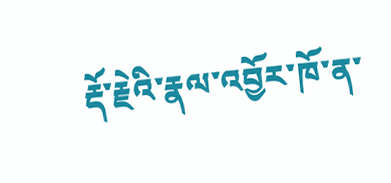རྡོ་རྗེའི་རྣལ་འབྱོར་ཁོ་ན་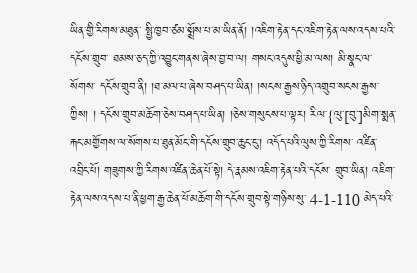ཡིན་གྱི་རིགས་མཐུན་ སྤྱི་ཁྱབ་ཙམ་སྨྲོས་པ་མ་ཡིན་ནོ། །འཇིག་རྟེན་དང་འཇིག་རྟེན་ལས་འདས་པའི་དངོས་གྲུབ་ ཐམས་ཅད་ཀྱི་འབྱུང་གནས་ཞེས་བྱ་བ་ལ། གསང་འདུས་ཕྱི་མ་ལས། མི་སྣང་ལ་སོགས་ དངོས་གྲུབ་ནི། །ཐ་མལ་པ་ཞེས་བཤད་པ་ཡིན། །སངས་རྒྱས་ཉིད་འགྲུབ་སངས་རྒྱས་ཀྱིས། ། དངོས་གྲུབ་མཆོག་ཅེས་བཤད་པ་ཡིན། །ཅེས་གསུངས་པ་ལྟར། རིལ་{ལུ་[བུ་]མིག་སྨན་ རྐང་མགྱོགས་ལ་སོགས་པ་ཐུན་མོང་གི་དངོས་གྲུབ་ཆུང་ངུ་། འདོད་པའི་ལུས་ཀྱི་རིགས་ འཛིན་འབྲིང་པོ། གཟུགས་ཀྱི་རིགས་འཛིན་ཆེན་པོ་སྟེ། དེ་རྣམས་འཇིག་རྟེན་པའི་དངོས་ གྲུབ་ཡིན། འཇིག་རྟེན་ལས་འདས་པ་ནི་ཕྱག་རྒྱ་ཆེན་པོ་མཆོག་གི་དངོས་གྲུབ་སྟེ་གཉིས་སུ་ 4-1-110 མེད་པའི་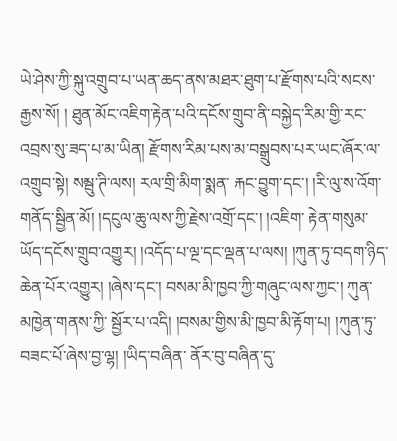ཡེ་ཤེས་ཀྱི་སྐུ་འགྲུབ་པ་ཡན་ཆད་ནས་མཐར་ཐུག་པ་རྫོགས་པའི་སངས་རྒྱས་སོ། ། ཐུན་མོང་འཇིག་རྟེན་པའི་དངོས་གྲུབ་ནི་བསྐྱེད་རིམ་གྱི་རང་འབྲས་སུ་ཟད་པ་མ་ཡིན། རྫོགས་རིམ་པས་མ་བསྒྲུབས་པར་ཡང་ཞོར་ལ་འགྲུབ་སྟེ། སམྦུ་ཊི་ལས། རལ་གྲི་མིག་སྨན་ རྐང་བྱུག་དང་། །རི་ལུ་ས་འོག་གནོད་སྦྱིན་མོ། །དངུལ་ཆུ་ལས་ཀྱི་རྗེས་འགྲོ་དང་། །འཇིག་ རྟེན་གསུམ་ཡོད་དངོས་གྲུབ་འགྱུར། །འདོད་པ་ལྔ་དང་ལྡན་པ་ལས། །ཀུན་ཏུ་བདག་ཉིད་ ཆེན་པོར་འགྱུར། །ཞེས་དང་། བསམ་མི་ཁྱབ་ཀྱི་གཞུང་ལས་ཀྱང་། ཀུན་མཁྱེན་གནས་ཀྱི་ སྦྱོར་པ་འདི། །བསམ་གྱིས་མི་ཁྱབ་མི་རྟོག་པ། །ཀུན་ཏུ་བཟང་པོ་ཞེས་བྱ་ལྷ། །ཡིད་བཞིན་ ནོར་བུ་བཞིན་དུ་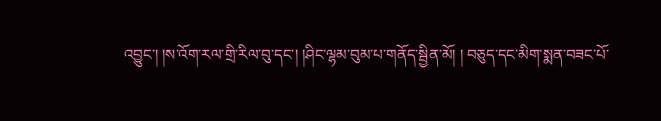འབྱུང་། །ས་འོག་རལ་གྲི་རིལ་བུ་དང་། །ཤིང་ལྷམ་བུམ་པ་གནོད་སྦྱིན་མོ། ། བཅུད་དང་མིག་སྨན་བཟང་པོ་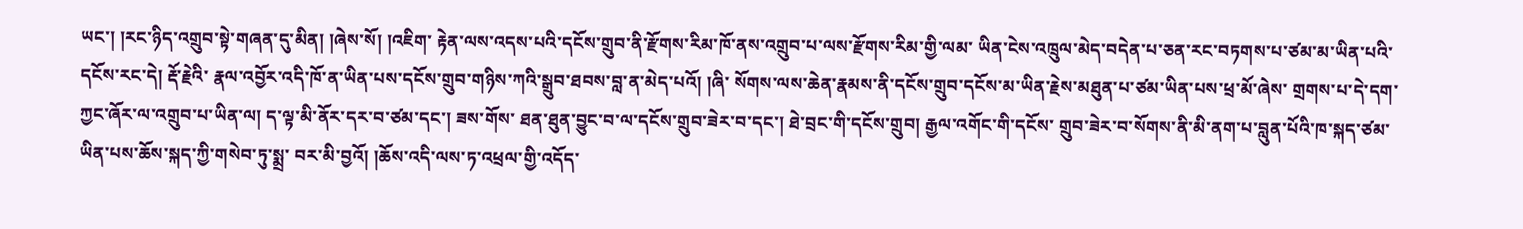ཡང་། །རང་ཉིད་འགྲུབ་སྟེ་གཞན་དུ་མིན། །ཞེས་སོ། །འཇིག་ རྟེན་ལས་འདས་པའི་དངོས་གྲུབ་ནི་རྫོགས་རིམ་ཁོ་ནས་འགྲུབ་པ་ལས་རྫོགས་རིམ་གྱི་ལམ་ ཡིན་ངེས་འཁྲུལ་མེད་བདེན་པ་ཅན་རང་བཏགས་པ་ཙམ་མ་ཡིན་པའི་དངོས་རང་དེ། རྡོ་རྗེའི་ རྣལ་འབྱོར་འདི་ཁོ་ན་ཡིན་པས་དངོས་གྲུབ་གཉིས་ཀའི་སྒྲུབ་ཐབས་བླ་ན་མེད་པའོ། །ཞི་ སོགས་ལས་ཆེན་རྣམས་ནི་དངོས་གྲུབ་དངོས་མ་ཡིན་རྗེས་མཐུན་པ་ཙམ་ཡིན་པས་ཕྲ་མོ་ཞེས་ གྲགས་པ་དེ་དག་ཀྱང་ཞོར་ལ་འགྲུབ་པ་ཡིན་ལ། ད་ལྟ་མི་ནོར་དར་བ་ཙམ་དང་། ཟས་གོས་ ཐན་ཐུན་བྱུང་བ་ལ་དངོས་གྲུབ་ཟེར་བ་དང་། ཐེ་བྲང་གི་དངོས་གྲུབ། རྒྱལ་འགོང་གི་དངོས་ གྲུབ་ཟེར་བ་སོགས་ནི་མི་ནག་པ་བླུན་པོའི་ཁ་སྐད་ཙམ་ཡིན་པས་ཆོས་སྐད་ཀྱི་གསེབ་ཏུ་སྨྲ་ བར་མི་བྱའོ། །ཆོས་འདི་ལས་ཏ་འཕྲལ་གྱི་འདོད་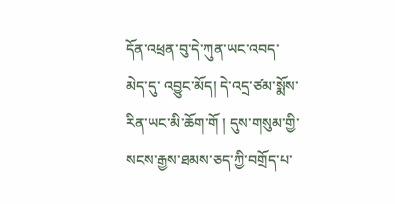དོན་འཕྲན་བུ་དེ་ཀུན་ཡང་འབད་མེད་དུ་ འབྱུང་མོད། དེ་འདྲ་ཙམ་སྨོས་རིན་ཡང་མི་ཆོག་གོ ། དུས་གསུམ་གྱི་སངས་རྒྱས་ཐམས་ཅད་ཀྱི་བགྲོད་པ་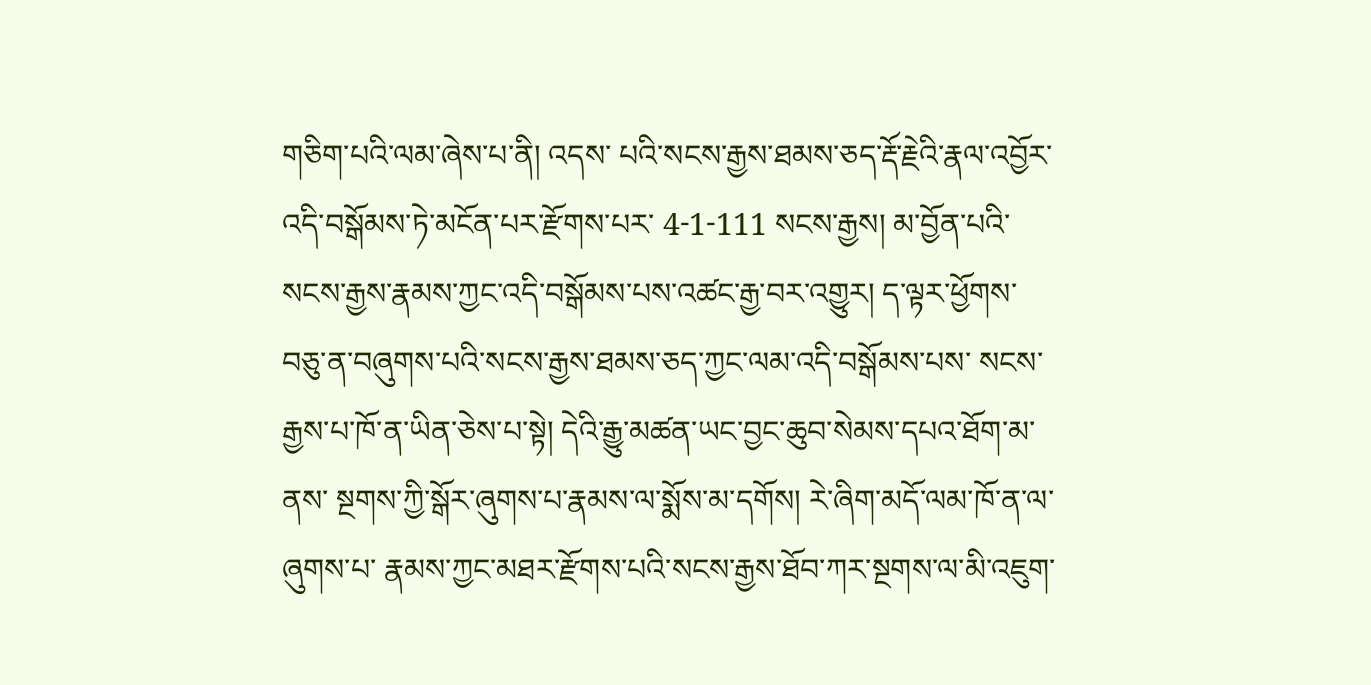གཅིག་པའི་ལམ་ཞེས་པ་ནི། འདས་ པའི་སངས་རྒྱས་ཐམས་ཅད་རྡོ་རྗེའི་རྣལ་འབྱོར་འདི་བསྒོམས་ཏེ་མངོན་པར་རྫོགས་པར་ 4-1-111 སངས་རྒྱས། མ་བྱོན་པའི་སངས་རྒྱས་རྣམས་ཀྱང་འདི་བསྒོམས་པས་འཚང་རྒྱ་བར་འགྱུར། ད་ལྟར་ཕྱོགས་བཅུ་ན་བཞུགས་པའི་སངས་རྒྱས་ཐམས་ཅད་ཀྱང་ལམ་འདི་བསྒོམས་པས་ སངས་རྒྱས་པ་ཁོ་ན་ཡིན་ཅེས་པ་སྟེ། དེའི་རྒྱུ་མཚན་ཡང་བྱང་ཆུབ་སེམས་དཔའ་ཐོག་མ་ནས་ སྔགས་ཀྱི་སྒོར་ཞུགས་པ་རྣམས་ལ་སྨོས་མ་དགོས། རེ་ཞིག་མདོ་ལམ་ཁོ་ན་ལ་ཞུགས་པ་ རྣམས་ཀྱང་མཐར་རྫོགས་པའི་སངས་རྒྱས་ཐོབ་ཀར་སྔགས་ལ་མི་འཇུག་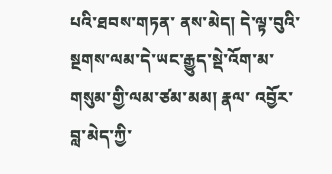པའི་ཐབས་གཏན་ ནས་མེད། དེ་ལྟ་བུའི་སྔགས་ལམ་དེ་ཡང་རྒྱུད་སྡེ་འོག་མ་གསུམ་གྱི་ལམ་ཙམ་མམ། རྣལ་ འབྱོར་བླ་མེད་ཀྱི་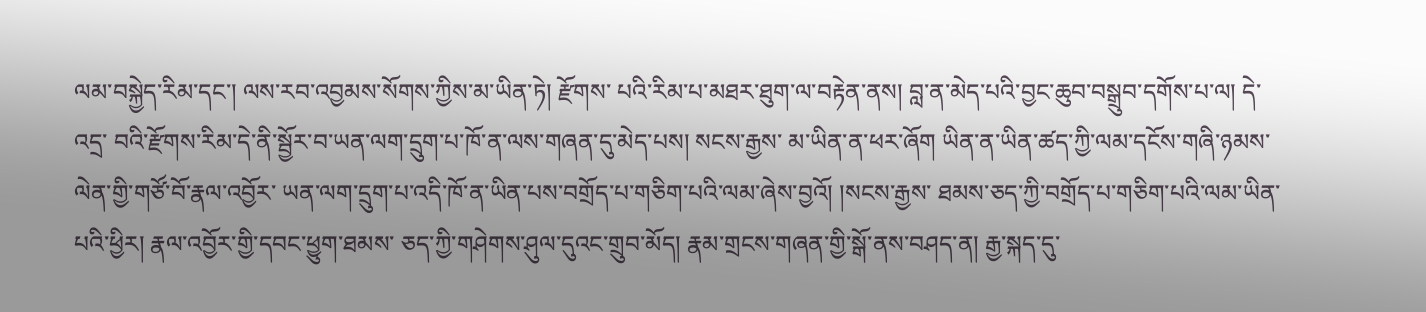ལམ་བསྐྱེད་རིམ་དང་། ལས་རབ་འབྱམས་སོགས་ཀྱིས་མ་ཡིན་ཏེ། རྫོགས་ པའི་རིམ་པ་མཐར་ཐུག་ལ་བརྟེན་ནས། བླ་ན་མེད་པའི་བྱང་ཆུབ་བསྒྲུབ་དགོས་པ་ལ། དེ་འདྲ་ བའི་རྫོགས་རིམ་དེ་ནི་སྦྱོར་བ་ཡན་ལག་དྲུག་པ་ཁོ་ན་ལས་གཞན་དུ་མེད་པས། སངས་རྒྱས་ མ་ཡིན་ན་ཕར་ཞོག ཡིན་ན་ཡིན་ཚད་ཀྱི་ལམ་དངོས་གཞི་ཉམས་ལེན་གྱི་གཙོ་བོ་རྣལ་འབྱོར་ ཡན་ལག་དྲུག་པ་འདི་ཁོ་ན་ཡིན་པས་བགྲོད་པ་གཅིག་པའི་ལམ་ཞེས་བྱའོ། །སངས་རྒྱས་ ཐམས་ཅད་ཀྱི་བགྲོད་པ་གཅིག་པའི་ལམ་ཡིན་པའི་ཕྱིར། རྣལ་འབྱོར་གྱི་དབང་ཕྱུག་ཐམས་ ཅད་ཀྱི་གཤེགས་ཤུལ་དུའང་གྲུབ་མོད། རྣམ་གྲངས་གཞན་གྱི་སྒོ་ནས་བཤད་ན། རྒྱ་སྐད་དུ་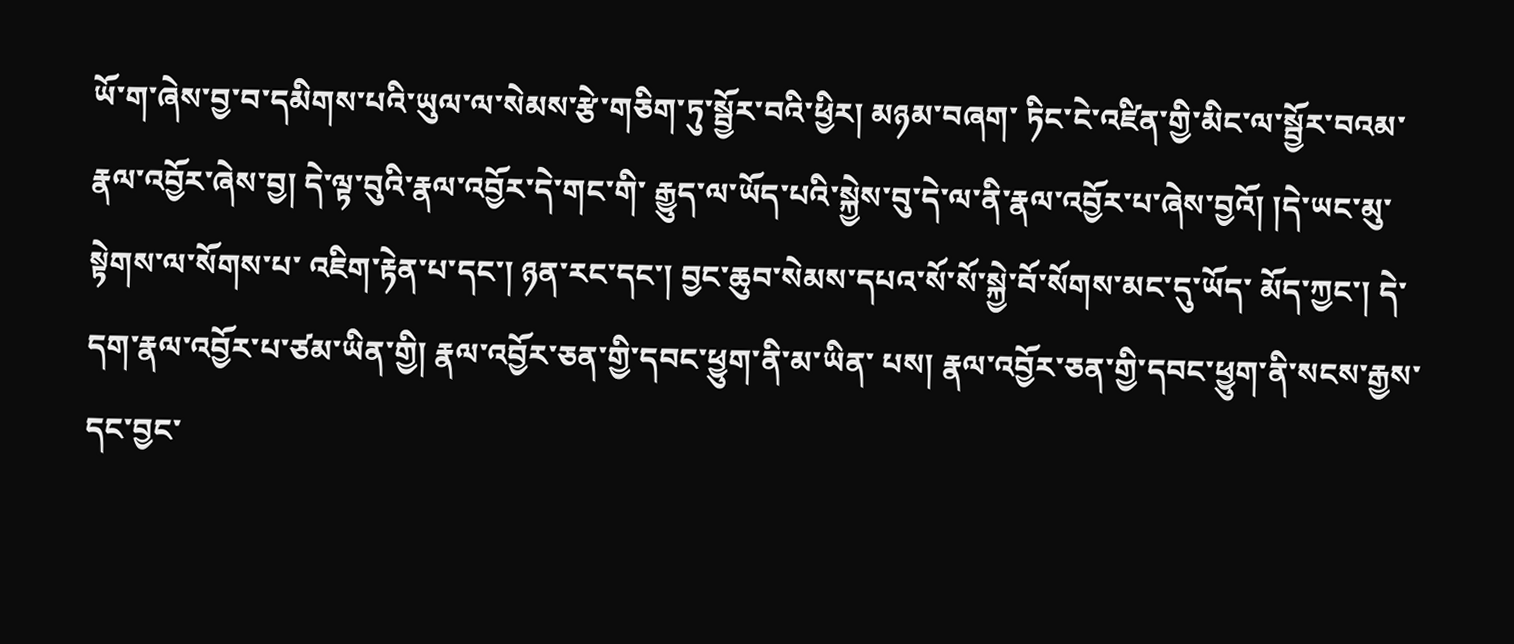ཡོ་ག་ཞེས་བྱ་བ་དམིགས་པའི་ཡུལ་ལ་སེམས་རྩེ་གཅིག་ཏུ་སྦྱོར་བའི་ཕྱིར། མཉམ་བཞག་ ཏིང་ངེ་འཛིན་གྱི་མིང་ལ་སྦྱོར་བའམ་རྣལ་འབྱོར་ཞེས་བྱ། དེ་ལྟ་བུའི་རྣལ་འབྱོར་དེ་གང་གི་ རྒྱུད་ལ་ཡོད་པའི་སྐྱེས་བུ་དེ་ལ་ནི་རྣལ་འབྱོར་པ་ཞེས་བྱའོ། །དེ་ཡང་མུ་སྟེགས་ལ་སོགས་པ་ འཇིག་རྟེན་པ་དང་། ཉན་རང་དང་། བྱང་ཆུབ་སེམས་དཔའ་སོ་སོ་སྐྱེ་བོ་སོགས་མང་དུ་ཡོད་ མོད་ཀྱང་། དེ་དག་རྣལ་འབྱོར་པ་ཙམ་ཡིན་གྱི། རྣལ་འབྱོར་ཅན་གྱི་དབང་ཕྱུག་ནི་མ་ཡིན་ པས། རྣལ་འབྱོར་ཅན་གྱི་དབང་ཕྱུག་ནི་སངས་རྒྱས་དང་བྱང་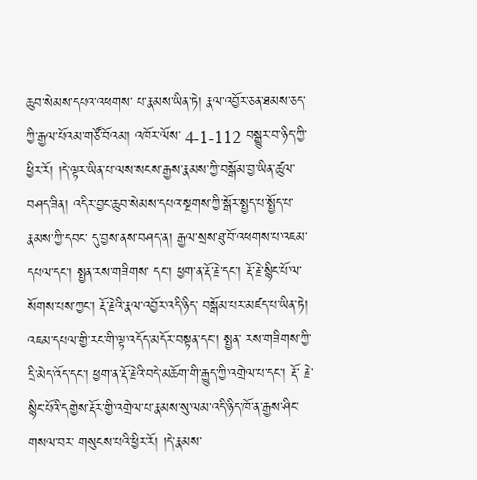ཆུབ་སེམས་དཔའ་འཕགས་ པ་རྣམས་ཡིན་ཏེ། རྣལ་འབྱོར་ཅན་ཐམས་ཅད་ཀྱི་རྒྱལ་པོའམ་གཙོ་བོའམ། འཁོར་ལོས་ 4-1-112 བསྒྱུར་བ་ཉིད་ཀྱི་ཕྱིར་རོ། །དེ་ལྟར་ཡིན་པ་ལས་སངས་རྒྱས་རྣམས་ཀྱི་བསྒོམ་བྱ་ཡིན་ཚུལ་ བཤད་ཟིན། འདིར་བྱང་ཆུབ་སེམས་དཔའ་སྔགས་ཀྱི་སྒོར་སྤྱད་པ་སྤྱོད་པ་རྣམས་ཀྱི་དབང་ དུ་བྱས་ནས་བཤད་ན། རྒྱལ་སྲས་ཐུ་བོ་འཕགས་པ་འཇམ་དཔལ་དང་། སྤྱན་རས་གཟིགས་ དང་། ཕྱག་ན་རྡོ་རྗེ་དང་། རྡོ་རྗེ་སྙིང་པོ་ལ་སོགས་པས་ཀྱང་། རྡོ་རྗེའི་རྣལ་འབྱོར་འདི་ཉིད་ བསྒོམ་པར་མཛད་པ་ཡིན་ཏེ། འཇམ་དཔལ་གྱི་རང་གི་ལྟ་འདོད་མདོར་བསྟན་དང་། སྤྱན་ རས་གཟིགས་ཀྱི་དྲི་མེད་འོད་དང་། ཕྱག་ན་རྡོ་རྗེའི་བདེ་མཆོག་གི་རྒྱུད་ཀྱི་འགྲེལ་པ་དང་། རྡོ་ རྗེ་སྙིང་པོའི་དགྱེས་རྡོར་གྱི་འགྲེལ་པ་རྣམས་སུ་ལམ་འདི་ཉིད་ཁོ་ན་རྒྱས་ཤིང་གསལ་བར་ གསུངས་པའི་ཕྱིར་རོ། །དེ་རྣམས་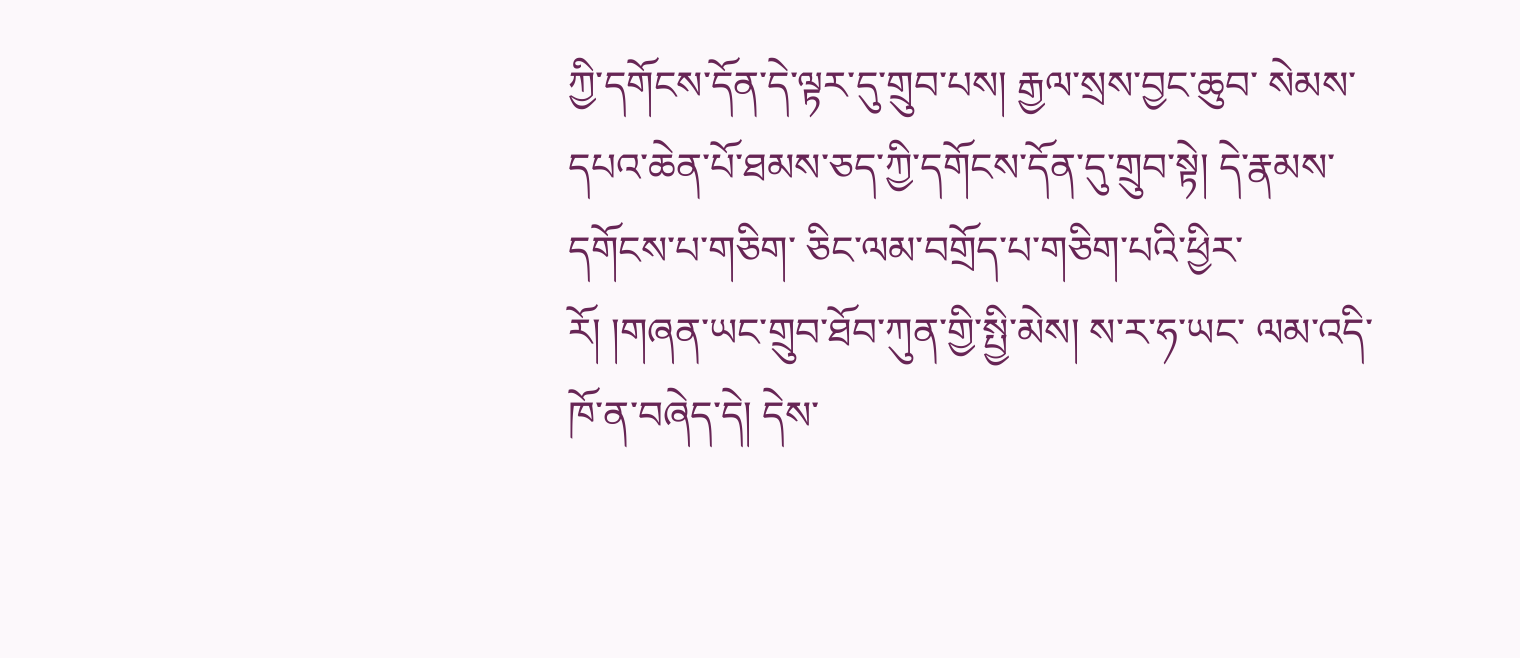ཀྱི་དགོངས་དོན་དེ་ལྟར་དུ་གྲུབ་པས། རྒྱལ་སྲས་བྱང་ཆུབ་ སེམས་དཔའ་ཆེན་པོ་ཐམས་ཅད་ཀྱི་དགོངས་དོན་དུ་གྲུབ་སྟེ། དེ་རྣམས་དགོངས་པ་གཅིག་ ཅིང་ལམ་བགྲོད་པ་གཅིག་པའི་ཕྱིར་རོ། །གཞན་ཡང་གྲུབ་ཐོབ་ཀུན་གྱི་སྤྱི་མེས། ས་ར་ཧ་ཡང་ ལམ་འདི་ཁོ་ན་བཞེད་དེ། དེས་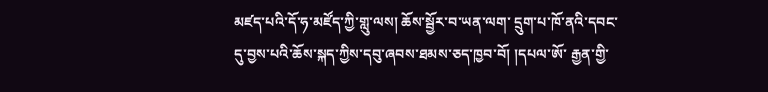མཛད་པའི་དོ་ཧ་མཛོད་ཀྱི་གླུ་ལས། ཆོས་སྦྱོར་བ་ཡན་ལག་ དྲུག་པ་ཁོ་ནའི་དབང་དུ་བྱས་པའི་ཆོས་སྐད་ཀྱིས་དབུ་ཞབས་ཐམས་ཅད་ཁྱབ་བོ། །དཔལ་ཨོ་ རྒྱན་གྱི་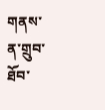གནས་ན་གྲུབ་ཐོབ་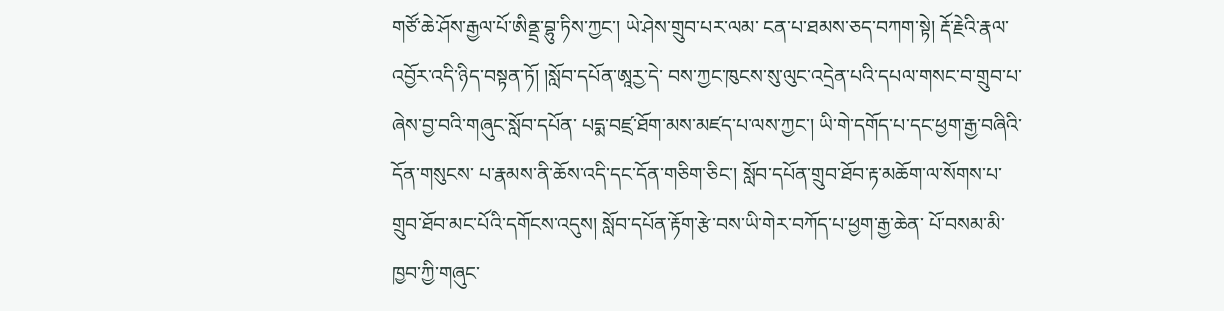གཙོ་ཆེ་ཤོས་རྒྱལ་པོ་ཨིནྡྲ་བྷུ་ཏིས་ཀྱང་། ཡེ་ཤེས་གྲུབ་པར་ལམ་ ངན་པ་ཐམས་ཅད་བཀག་སྟེ། རྡོ་རྗེའི་རྣལ་འབྱོར་འདི་ཉིད་བསྟན་ཏོ། །སློབ་དཔོན་ཨཱརྱ་དེ་ བས་ཀྱང་ཁུངས་སུ་ལུང་འདྲེན་པའི་དཔལ་གསང་བ་གྲུབ་པ་ཞེས་བྱ་བའི་གཞུང་སློབ་དཔོན་ པདྨ་བཛྲ་ཐོག་མས་མཛད་པ་ལས་ཀྱང་། ཡི་གེ་དགོད་པ་དང་ཕྱག་རྒྱ་བཞིའི་དོན་གསུངས་ པ་རྣམས་ནི་ཆོས་འདི་དང་དོན་གཅིག་ཅིང་། སློབ་དཔོན་གྲུབ་ཐོབ་རྟ་མཆོག་ལ་སོགས་པ་ གྲུབ་ཐོབ་མང་པོའི་དགོངས་འདུས། སློབ་དཔོན་རྟོག་རྩེ་བས་ཡི་གེར་བཀོད་པ་ཕྱག་རྒྱ་ཆེན་ པོ་བསམ་མི་ཁྱབ་ཀྱི་གཞུང་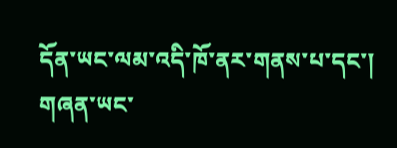དོན་ཡང་ལམ་འདི་ཁོ་ནར་གནས་པ་དང་། གཞན་ཡང་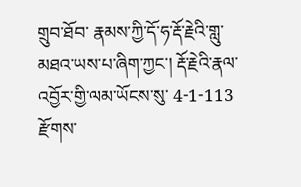གྲུབ་ཐོབ་ རྣམས་ཀྱི་དོ་ཧ་རྡོ་རྗེའི་གླུ་མཐའ་ཡས་པ་ཞིག་ཀྱང་། རྡོ་རྗེའི་རྣལ་འབྱོར་གྱི་ལམ་ཡོངས་སུ་ 4-1-113 རྫོགས་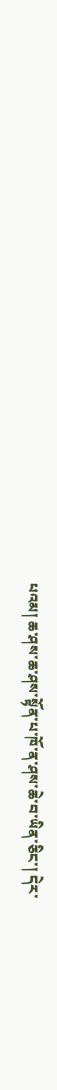པའམ། ཆ་ཤས་ཆ་ཤས་སྟོན་པ་ཁོ་ན་ཤས་ཆེ་བ་ཡིན་ཅིང་། དེར་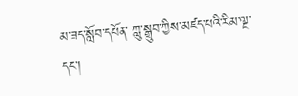མ་ཟད་སློབ་དཔོན་ ཀླུ་སྒྲུབ་ཀྱིས་མཛད་པའི་རིམ་ལྔ་དང་།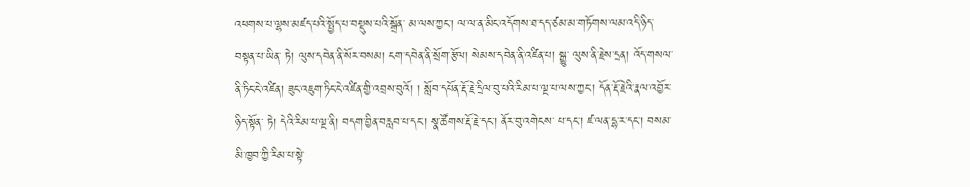འཕགས་པ་ལྷས་མཛད་པའི་སྤྱོད་པ་བསྡུས་པའི་སྒྲོན་ མ་ལས་ཀྱང་། ལ་ལ་ན་མིང་འདོགས་ཐ་དད་ཙམ་མ་གཏོགས་ལམ་འདི་ཉིད་བསྟན་པ་ཡིན་ ཏེ། ལུས་དབེན་ནི་སོར་བསམ། ངག་དབེན་ནི་སྲོག་རྩོལ། སེམས་དབེན་ནི་འཛིན་པ། སྒྱུ་ ལུས་ནི་རྗེས་དྲན། འོད་གསལ་ནི་ཏིང་ངེ་འཛིན། ཟུང་འཇུག་ཏིང་ངེ་འཛིན་གྱི་འབྲས་བུའོ། ། སློབ་དཔོན་རྡོ་རྗེ་དྲིལ་བུ་པའི་རིམ་པ་ལྔ་པ་ལས་ཀྱང་། དོན་རྡོ་རྗེའི་རྣལ་འབྱོར་ཉིད་སྟོན་ ཏེ། དེའི་རིམ་པ་ལྔ་ནི། བདག་བྱིན་བརླབ་པ་དང་། སྣ་ཚོགས་རྡོ་རྗེ་དང་། ནོར་བུ་འགེངས་ པ་དང་། ཛ་ལན་དྷ་ར་དང་། བསམ་མི་ཁྱབ་ཀྱི་རིམ་པ་སྟེ་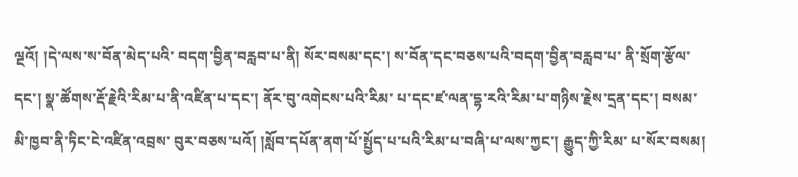ལྔའོ། །དེ་ལས་ས་བོན་མེད་པའི་ བདག་བྱིན་བརླབ་པ་ནི། སོར་བསམ་དང་། ས་བོན་དང་བཅས་པའི་བདག་བྱིན་བརླབ་པ་ ནི་སྲོག་རྩོལ་དང་། སྣ་ཚོགས་རྡོ་རྗེའི་རིམ་པ་ནི་འཛིན་པ་དང་། ནོར་བུ་འགེངས་པའི་རིམ་ པ་དང་ཛ་ལན་དྷ་རའི་རིམ་པ་གཉིས་རྗེས་དྲན་དང་། བསམ་མི་ཁྱབ་ནི་ཏིང་ངེ་འཛིན་འབྲས་ བུར་བཅས་པའོ། །སློབ་དཔོན་ནག་པོ་སྤྱོད་པ་པའི་རིམ་པ་བཞི་པ་ལས་ཀྱང་། རྒྱུད་ཀྱི་རིམ་ པ་སོར་བསམ།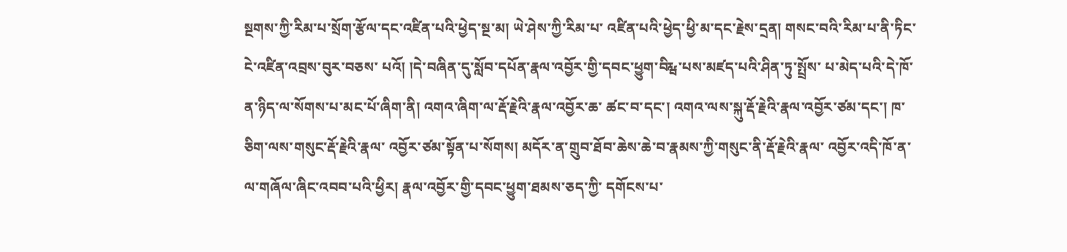སྔགས་ཀྱི་རིམ་པ་སྲོག་རྩོལ་དང་འཛིན་པའི་ཕྱེད་སྔ་མ། ཡེ་ཤེས་ཀྱི་རིམ་པ་ འཛིན་པའི་ཕྱེད་ཕྱི་མ་དང་རྗེས་དྲན། གསང་བའི་རིམ་པ་ནི་ཏིང་ངེ་འཛིན་འབྲས་བུར་བཅས་ པའོ། །དེ་བཞིན་དུ་སློབ་དཔོན་རྣལ་འབྱོར་གྱི་དབང་ཕྱུག་བིརྺ་པས་མཛད་པའི་ཤིན་ཏུ་སྤྲོས་ པ་མེད་པའི་དེ་ཁོ་ན་ཉིད་ལ་སོགས་པ་མང་པོ་ཞིག་ནི། འགའ་ཞིག་ལ་རྡོ་རྗེའི་རྣལ་འབྱོར་ཆ་ ཚང་བ་དང་། འགའ་ལས་སྐུ་རྡོ་རྗེའི་རྣལ་འབྱོར་ཙམ་དང་། ཁ་ཅིག་ལས་གསུང་རྡོ་རྗེའི་རྣལ་ འབྱོར་ཙམ་སྟོན་པ་སོགས། མདོར་ན་གྲུབ་ཐོབ་ཆེས་ཆེ་བ་རྣམས་ཀྱི་གསུང་ནི་རྡོ་རྗེའི་རྣལ་ འབྱོར་འདི་ཁོ་ན་ལ་གཞོལ་ཞིང་འབབ་པའི་ཕྱིར། རྣལ་འབྱོར་གྱི་དབང་ཕྱུག་ཐམས་ཅད་ཀྱི་ དགོངས་པ་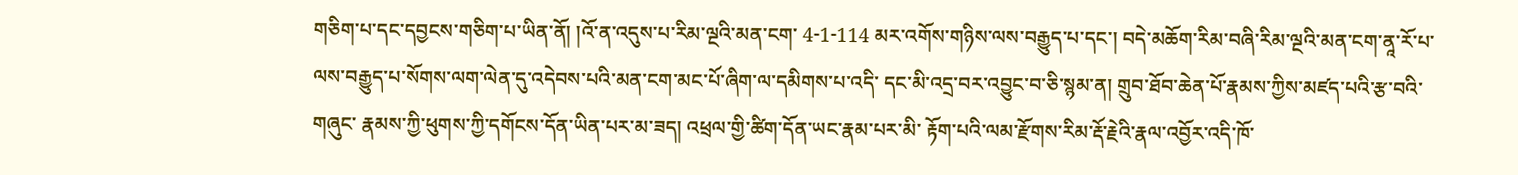གཅིག་པ་དང་དབྱངས་གཅིག་པ་ཡིན་ནོ། །འོ་ན་འདུས་པ་རིམ་ལྔའི་མན་ངག་ 4-1-114 མར་འགོས་གཉིས་ལས་བརྒྱུད་པ་དང་། བདེ་མཆོག་རིམ་བཞི་རིམ་ལྔའི་མན་ངག་ནཱ་རོ་པ་ ལས་བརྒྱུད་པ་སོགས་ལག་ལེན་དུ་འདེབས་པའི་མན་ངག་མང་པོ་ཞིག་ལ་དམིགས་པ་འདི་ དང་མི་འདྲ་བར་འབྱུང་བ་ཅི་སྙམ་ན། གྲུབ་ཐོབ་ཆེན་པོ་རྣམས་ཀྱིས་མཛད་པའི་རྩ་བའི་གཞུང་ རྣམས་ཀྱི་ཕུགས་ཀྱི་དགོངས་དོན་ཡིན་པར་མ་ཟད། འཕྲལ་གྱི་ཚིག་དོན་ཡང་རྣམ་པར་མི་ རྟོག་པའི་ལམ་རྫོགས་རིམ་རྡོ་རྗེའི་རྣལ་འབྱོར་འདི་ཁོ་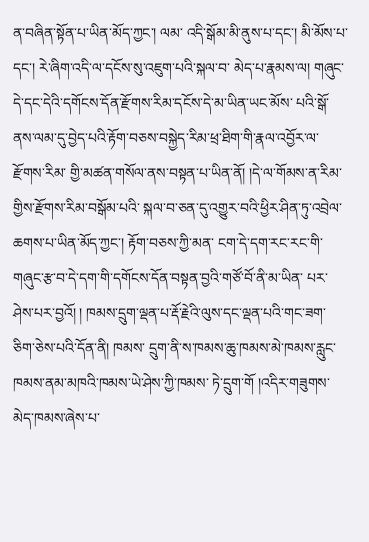ན་བཞིན་སྟོན་པ་ཡིན་མོད་ཀྱང་། ལམ་ འདི་སྒོམ་མི་ནུས་པ་དང་། མི་མོས་པ་དང་། རེ་ཞིག་འདི་ལ་དངོས་སུ་འཇུག་པའི་སྐལ་བ་ མེད་པ་རྣམས་ལ། གཞུང་དེ་དང་དེའི་དགོངས་དོན་རྫོགས་རིམ་དངོས་དེ་མ་ཡིན་ཡང་མོས་ པའི་སྒོ་ནས་ལམ་དུ་བྱེད་པའི་རྟོག་བཅས་བསྐྱེད་རིམ་ཕྲ་ཐིག་གི་རྣལ་འབྱོར་ལ་རྫོགས་རིམ་ གྱི་མཚན་གསོལ་ནས་བསྟན་པ་ཡིན་ནོ། །དེ་ལ་གོམས་ན་རིམ་གྱིས་རྫོགས་རིམ་བསྒོམ་པའི་ སྐལ་བ་ཅན་དུ་འགྱུར་བའི་ཕྱིར་ཤིན་ཏུ་འབྲེལ་ཆགས་པ་ཡིན་མོད་ཀྱང་། རྟོག་བཅས་ཀྱི་མན་ ངག་དེ་དག་རང་རང་གི་གཞུང་རྩ་བ་དེ་དག་གི་དགོངས་དོན་བསྟན་བྱའི་གཙོ་བོ་ནི་མ་ཡིན་ པར་ཤེས་པར་བྱའོ། ། ཁམས་དྲུག་ལྡན་པ་རྡོ་རྗེའི་ལུས་དང་ལྡན་པའི་གང་ཟག་ཅིག་ཅེས་པའི་དོན་ནི། ཁམས་ དྲུག་ནི་ས་ཁམས་ཆུ་ཁམས་མེ་ཁམས་རླུང་ཁམས་ནམ་མཁའི་ཁམས་ཡེ་ཤེས་ཀྱི་ཁམས་ ཏེ་དྲུག་གོ །འདིར་གཟུགས་མེད་ཁམས་ཞེས་པ་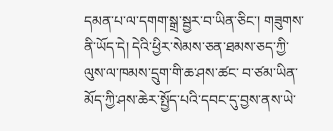དམན་པ་ལ་དགག་སྒྲ་སྦྱར་བ་ཡིན་ཅིང་། གཟུགས་ནི་ཡོད་དེ། དེའི་ཕྱིར་སེམས་ཅན་ཐམས་ཅད་ཀྱི་ལུས་ལ་ཁམས་དྲུག་གི་ཆ་ཤས་ཚང་ བ་ཙམ་ཡིན་མོད་ཀྱི་ཤས་ཆེར་སྤྱོད་པའི་དབང་དུ་བྱས་ནས་ཡེ་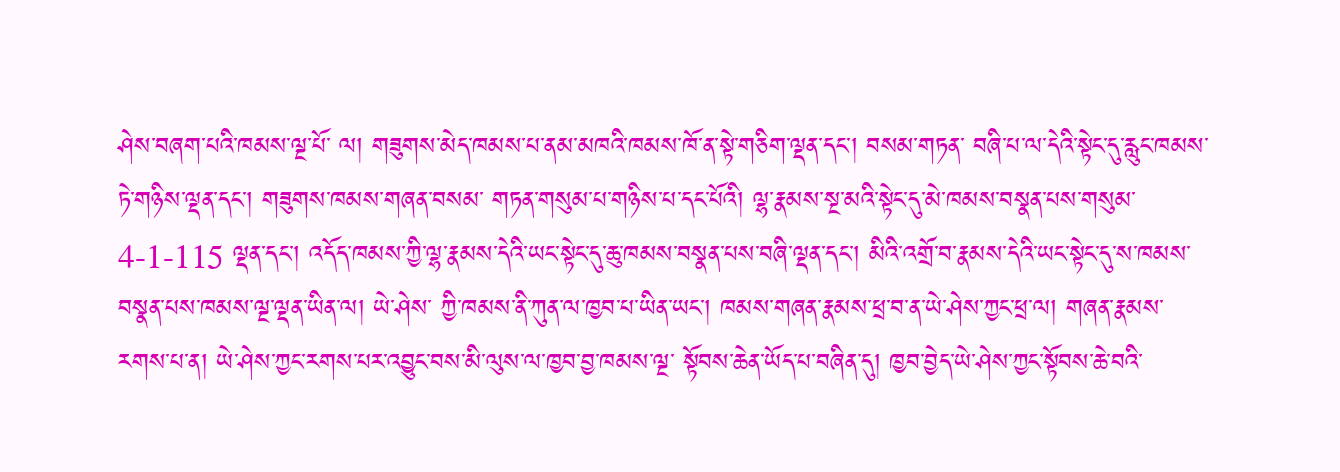ཤེས་བཞག་པའི་ཁམས་ལྔ་པོ་ ལ། གཟུགས་མེད་ཁམས་པ་ནམ་མཁའི་ཁམས་ཁོ་ན་སྟེ་གཅིག་ལྡན་དང་། བསམ་གཏན་ བཞི་པ་ལ་དེའི་སྟེང་དུ་རླུང་ཁམས་ཏེ་གཉིས་ལྡན་དང་། གཟུགས་ཁམས་གཞན་བསམ་ གཏན་གསུམ་པ་གཉིས་པ་དང་པོའི། ལྷ་རྣམས་སྔ་མའི་སྟེང་དུ་མེ་ཁམས་བསྣན་པས་གསུམ་ 4-1-115 ལྡན་དང་། འདོད་ཁམས་ཀྱི་ལྷ་རྣམས་དེའི་ཡང་སྟེང་དུ་ཆུ་ཁམས་བསྣན་པས་བཞི་ལྡན་དང་། མིའི་འགྲོ་བ་རྣམས་དེའི་ཡང་སྟེང་དུ་ས་ཁམས་བསྣན་པས་ཁམས་ལྔ་ལྡན་ཡིན་ལ། ཡེ་ཤེས་ ཀྱི་ཁམས་ནི་ཀུན་ལ་ཁྱབ་པ་ཡིན་ཡང་། ཁམས་གཞན་རྣམས་ཕྲ་བ་ན་ཡེ་ཤེས་ཀྱང་ཕྲ་ལ། གཞན་རྣམས་རགས་པ་ན། ཡེ་ཤེས་ཀྱང་རགས་པར་འབྱུང་བས་མི་ལུས་ལ་ཁྱབ་བྱ་ཁམས་ལྔ་ སྟོབས་ཆེན་ཡོད་པ་བཞིན་དུ། ཁྱབ་བྱེད་ཡེ་ཤེས་ཀྱང་སྟོབས་ཆེ་བའི་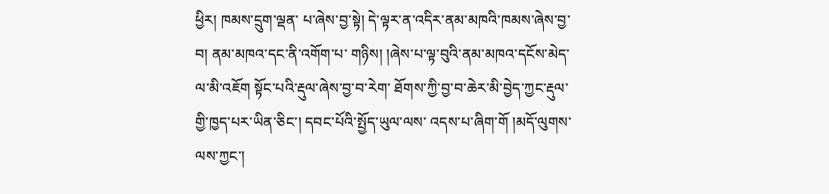ཕྱིར། ཁམས་དྲུག་ལྡན་ པ་ཞེས་བྱ་སྟེ། དེ་ལྟར་ན་འདིར་ནམ་མཁའི་ཁམས་ཞེས་བྱ་བ། ནམ་མཁའ་དང་ནི་འགོག་པ་ གཉིས། །ཞེས་པ་ལྟ་བུའི་ནམ་མཁའ་དངོས་མེད་ལ་མི་འཇོག སྟོང་པའི་རྡུལ་ཞེས་བྱ་བ་རེག་ ཐོགས་ཀྱི་བྱ་བ་ཆེར་མི་བྱེད་ཀྱང་རྡུལ་གྱི་ཁྱད་པར་ཡིན་ཅིང་། དབང་པོའི་སྤྱོད་ཡུལ་ལས་ འདས་པ་ཞིག་གོ །མདོ་ལུགས་ལས་ཀྱང་།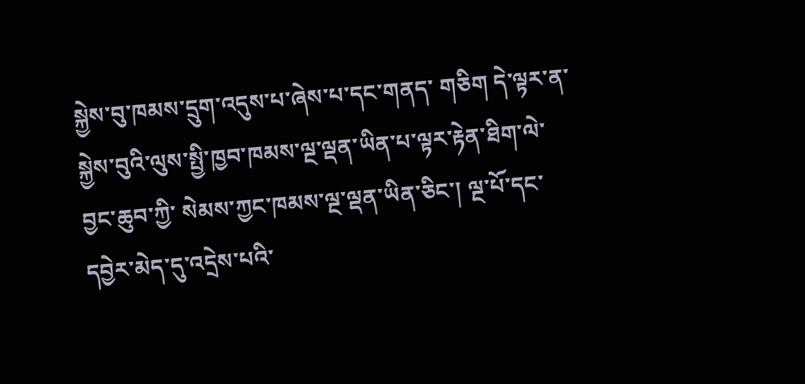སྐྱེས་བུ་ཁམས་དྲུག་འདུས་པ་ཞེས་པ་དང་གནད་ གཅིག དེ་ལྟར་ན་སྐྱེས་བུའི་ལུས་སྤྱི་ཁྱབ་ཁམས་ལྔ་ལྡན་ཡིན་པ་ལྟར་རྟེན་ཐིག་ལེ་བྱང་ཆུབ་ཀྱི་ སེམས་ཀྱང་ཁམས་ལྔ་ལྡན་ཡིན་ཅིང་། ལྔ་པོ་དང་དབྱེར་མེད་དུ་འདྲེས་པའི་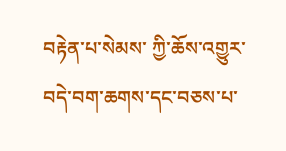བརྟེན་པ་སེམས་ ཀྱི་ཆོས་འགྱུར་བདེ་བག་ཆགས་དང་བཅས་པ་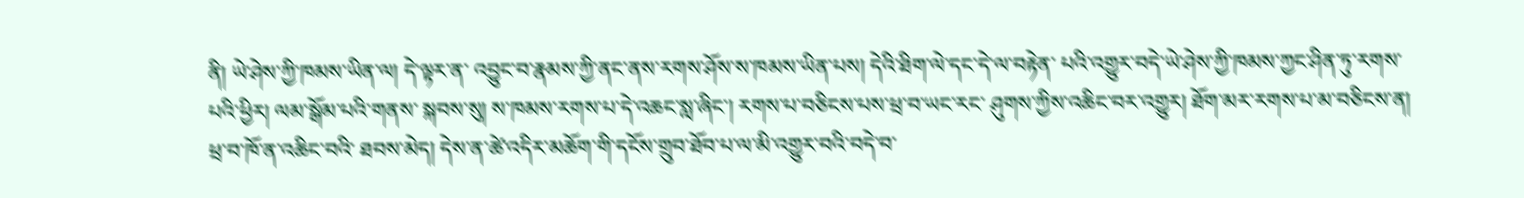ནི། ཡེ་ཤེས་ཀྱི་ཁམས་ཡིན་ལ། དེ་ལྟར་ན་ འབྱུང་བ་རྣམས་ཀྱི་ནང་ནས་རགས་ཤོས་ས་ཁམས་ཡིན་པས། དེའི་ཐིག་ལེ་དང་དེ་ལ་བརྟེན་ པའི་འགྱུར་བདེ་ཡེ་ཤེས་ཀྱི་ཁམས་ཀྱང་ཤིན་ཏུ་རགས་པའི་ཕྱིར། ལམ་སྒོམ་པའི་གནས་ སྐབས་སུ། ས་ཁམས་རགས་པ་དེ་འཆང་སླ་ཞིང་། རགས་པ་བཅིངས་པས་ཕྲ་བ་ཡང་རང་ ཤུགས་ཀྱིས་འཆིང་བར་འགྱུར། ཐོག་མར་རགས་པ་མ་བཅིངས་ན། ཕྲ་བ་ཁོ་ན་འཆིང་བའི་ ཐབས་མེད། དེས་ན་ཚེ་འདིར་མཆོག་གི་དངོས་གྲུབ་ཐོབ་པ་ལ་མི་འགྱུར་བའི་བདེ་བ་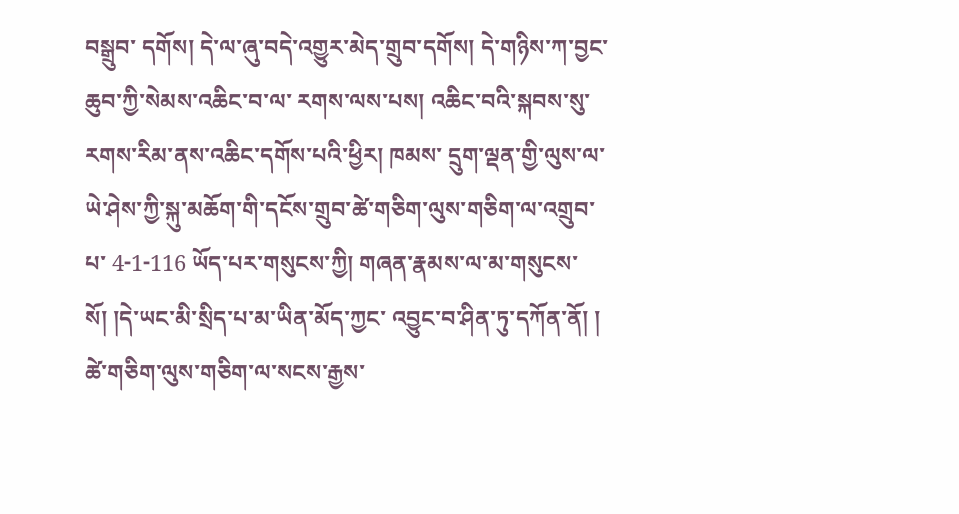བསྒྲུབ་ དགོས། དེ་ལ་ཞུ་བདེ་འགྱུར་མེད་གྲུབ་དགོས། དེ་གཉིས་ཀ་བྱང་ཆུབ་ཀྱི་སེམས་འཆིང་བ་ལ་ རགས་ལས་པས། འཆིང་བའི་སྐབས་སུ་རགས་རིམ་ནས་འཆིང་དགོས་པའི་ཕྱིར། ཁམས་ དྲུག་ལྡན་གྱི་ལུས་ལ་ཡེ་ཤེས་ཀྱི་སྐུ་མཆོག་གི་དངོས་གྲུབ་ཚེ་གཅིག་ལུས་གཅིག་ལ་འགྲུབ་པ་ 4-1-116 ཡོད་པར་གསུངས་ཀྱི། གཞན་རྣམས་ལ་མ་གསུངས་སོ། །དེ་ཡང་མི་སྲིད་པ་མ་ཡིན་མོད་ཀྱང་ འབྱུང་བ་ཤིན་ཏུ་དཀོན་ནོ། ། ཚེ་གཅིག་ལུས་གཅིག་ལ་སངས་རྒྱས་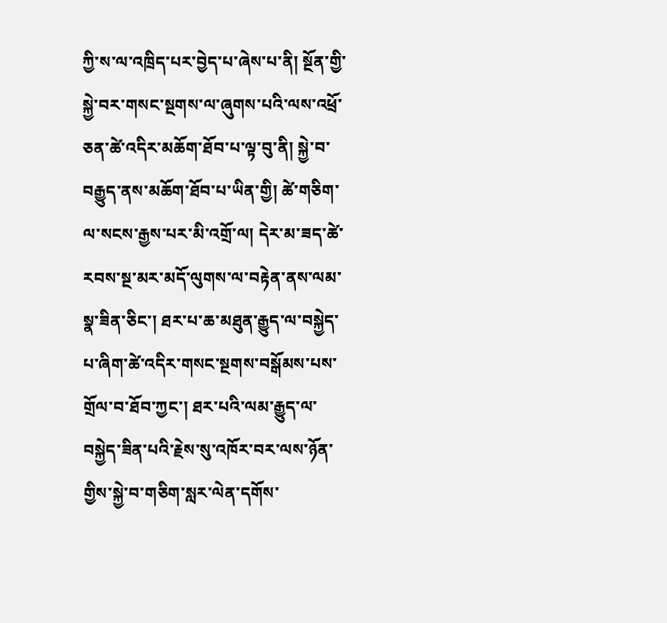ཀྱི་ས་ལ་འཁྲིད་པར་བྱེད་པ་ཞེས་པ་ནི། སྔོན་གྱི་ སྐྱེ་བར་གསང་སྔགས་ལ་ཞུགས་པའི་ལས་འཕྲོ་ཅན་ཚེ་འདིར་མཆོག་ཐོབ་པ་ལྟ་བུ་ནི། སྐྱེ་བ་ བརྒྱུད་ནས་མཆོག་ཐོབ་པ་ཡིན་གྱི། ཚེ་གཅིག་ལ་སངས་རྒྱས་པར་མི་འགྲོ་ལ། དེར་མ་ཟད་ཚེ་ རབས་སྔ་མར་མདོ་ལུགས་ལ་བརྟེན་ནས་ལམ་སྣ་ཟིན་ཅིང་། ཐར་པ་ཆ་མཐུན་རྒྱུད་ལ་བསྐྱེད་ པ་ཞིག་ཚེ་འདིར་གསང་སྔགས་བསྒོམས་པས་གྲོལ་བ་ཐོབ་ཀྱང་། ཐར་པའི་ལམ་རྒྱུད་ལ་ བསྐྱེད་ཟིན་པའི་རྗེས་སུ་འཁོར་བར་ལས་ཉོན་གྱིས་སྐྱེ་བ་གཅིག་སླར་ལེན་དགོས་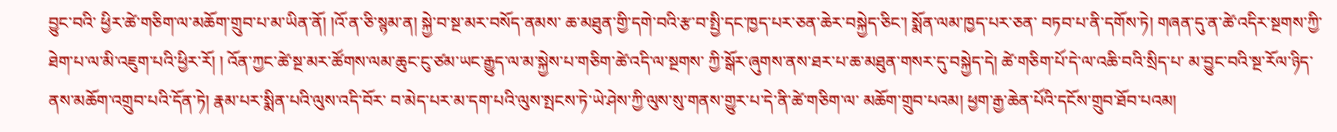བྱུང་བའི་ ཕྱིར་ཚེ་གཅིག་ལ་མཆོག་གྲུབ་པ་མ་ཡིན་ནོ། །འོ་ན་ཅི་སྙམ་ན། སྐྱེ་བ་སྔ་མར་བསོད་ནམས་ ཆ་མཐུན་གྱི་དགེ་བའི་རྩ་བ་སྤྱི་དང་ཁྱད་པར་ཅན་ཆེར་བསྐྱེད་ཅིང་། སྨོན་ལམ་ཁྱད་པར་ཅན་ བཏབ་པ་ནི་དགོས་ཏེ། གཞན་དུ་ན་ཚེ་འདིར་སྔགས་ཀྱི་ཐེག་པ་ལ་མི་འཇུག་པའི་ཕྱིར་རོ། ། འོན་ཀྱང་ཚེ་སྔ་མར་ཚོགས་ལམ་ཆུང་ངུ་ཙམ་ཡང་རྒྱུད་ལ་མ་སྐྱེས་པ་གཅིག་ཚེ་འདི་ལ་སྔགས་ ཀྱི་སྒོར་ཞུགས་ནས་ཐར་པ་ཆ་མཐུན་གསར་དུ་བསྐྱེད་དེ། ཚེ་གཅིག་པོ་དེ་ལ་འཆི་བའི་སྲིད་པ་ མ་བྱུང་བའི་སྔ་རོལ་ཉིད་ནས་མཆོག་འགྲུབ་པའི་དོན་ཏེ། རྣམ་པར་སྨིན་པའི་ལུས་འདི་བོར་ བ་མེད་པར་མ་དག་པའི་ལུས་སྤངས་ཏེ་ཡེ་ཤེས་ཀྱི་ལུས་སུ་གནས་གྱུར་པ་དེ་ནི་ཚེ་གཅིག་ལ་ མཆོག་གྲུབ་པའམ། ཕྱག་རྒྱ་ཆེན་པོའི་དངོས་གྲུབ་ཐོབ་པའམ།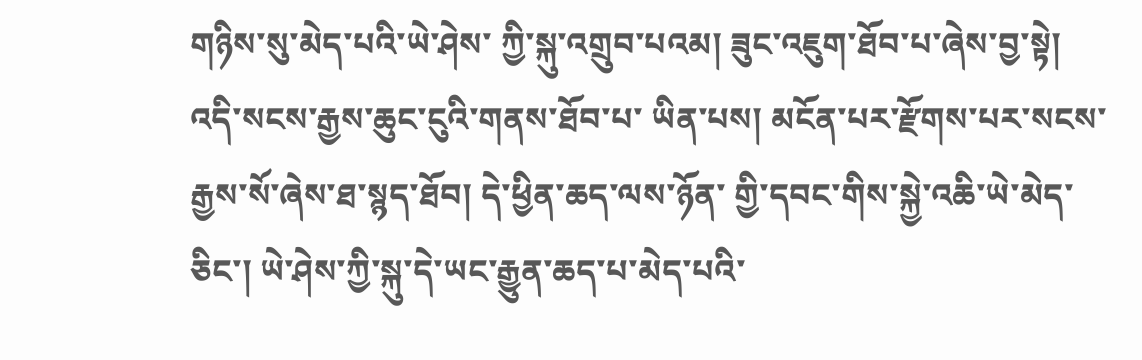གཉིས་སུ་མེད་པའི་ཡེ་ཤེས་ ཀྱི་སྐུ་འགྲུབ་པའམ། ཟུང་འཇུག་ཐོབ་པ་ཞེས་བྱ་སྟེ། འདི་སངས་རྒྱས་ཆུང་ངུའི་གནས་ཐོབ་པ་ ཡིན་པས། མངོན་པར་རྫོགས་པར་སངས་རྒྱས་སོ་ཞེས་ཐ་སྙད་ཐོབ། དེ་ཕྱིན་ཆད་ལས་ཉོན་ གྱི་དབང་གིས་སྐྱེ་འཆི་ཡེ་མེད་ཅིང་། ཡེ་ཤེས་ཀྱི་སྐུ་དེ་ཡང་རྒྱུན་ཆད་པ་མེད་པའི་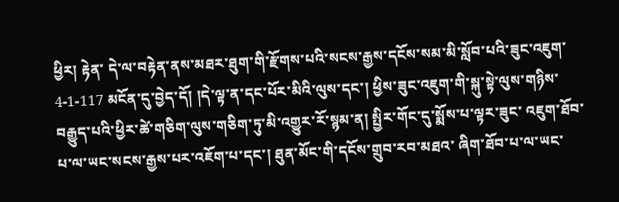ཕྱིར། རྟེན་ དེ་ལ་བརྟེན་ནས་མཐར་ཐུག་གི་རྫོགས་པའི་སངས་རྒྱས་དངོས་སམ་མི་སློབ་པའི་ཟུང་འཇུག་ 4-1-117 མངོན་དུ་བྱེད་དོ། །དེ་ལྟ་ན་དང་པོར་མིའི་ལུས་དང་། ཕྱིས་ཟུང་འཇུག་གི་སྐུ་སྟེ་ལུས་གཉིས་ བརྒྱུད་པའི་ཕྱིར་ཚེ་གཅིག་ལུས་གཅིག་ཏུ་མི་འགྱུར་རོ་སྙམ་ན། སྤྱིར་གོང་དུ་སྨོས་པ་ལྟར་ཟུང་ འཇུག་ཐོབ་པ་ལ་ཡང་སངས་རྒྱས་པར་འཇོག་པ་དང་། ཐུན་མོང་གི་དངོས་གྲུབ་རབ་མཐའ་ ཞིག་ཐོབ་པ་ལ་ཡང་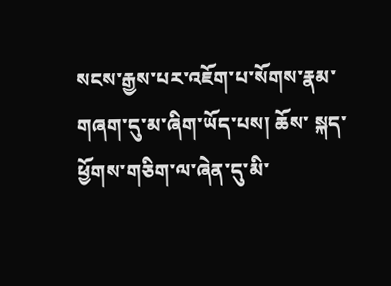སངས་རྒྱས་པར་འཇོག་པ་སོགས་རྣམ་གཞག་དུ་མ་ཞིག་ཡོད་པས། ཆོས་ སྐད་ཕྱོགས་གཅིག་ལ་ཞེན་དུ་མི་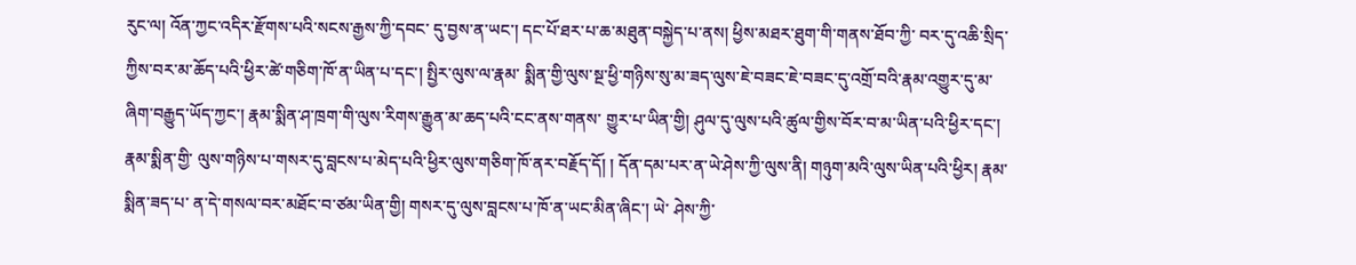རུང་ལ། འོན་ཀྱང་འདིར་རྫོགས་པའི་སངས་རྒྱས་ཀྱི་དབང་ དུ་བྱས་ན་ཡང་། དང་པོ་ཐར་པ་ཆ་མཐུན་བསྐྱེད་པ་ནས། ཕྱིས་མཐར་ཐུག་གི་གནས་ཐོབ་ཀྱི་ བར་དུ་འཆི་སྲིད་ཀྱིས་བར་མ་ཆོད་པའི་ཕྱིར་ཚེ་གཅིག་ཁོ་ན་ཡིན་པ་དང་། སྤྱིར་ལུས་ལ་རྣམ་ སྨིན་གྱི་ལུས་སྔ་ཕྱི་གཉིས་སུ་མ་ཟད་ལུས་ཇེ་བཟང་ཇེ་བཟང་དུ་འགྲོ་བའི་རྣམ་འགྱུར་དུ་མ་ ཞིག་བརྒྱུད་ཡོད་ཀྱང་། རྣམ་སྨིན་ཤ་ཁྲག་གི་ལུས་རིགས་རྒྱུན་མ་ཆད་པའི་ངང་ནས་གནས་ གྱུར་པ་ཡིན་གྱི། ཤུལ་དུ་ལུས་པའི་ཚུལ་གྱིས་བོར་བ་མ་ཡིན་པའི་ཕྱིར་དང་། རྣམ་སྨིན་གྱི་ ལུས་གཉིས་པ་གསར་དུ་བླངས་པ་མེད་པའི་ཕྱིར་ལུས་གཅིག་ཁོ་ནར་བརྗོད་དོ། ། དོན་དམ་པར་ན་ཡེ་ཤེས་ཀྱི་ལུས་ནི། གཉུག་མའི་ལུས་ཡིན་པའི་ཕྱིར། རྣམ་སྨིན་ཟད་པ་ ན་དེ་གསལ་བར་མཐོང་བ་ཙམ་ཡིན་གྱི། གསར་དུ་ལུས་བླངས་པ་ཁོ་ན་ཡང་མིན་ཞིང་། ཡེ་ ཤེས་ཀྱི་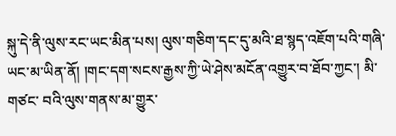སྐུ་དེ་ནི་ལུས་རང་ཡང་མིན་པས། ལུས་གཅིག་དང་དུ་མའི་ཐ་སྙད་འཇོག་པའི་གཞི་ ཡང་མ་ཡིན་ནོ། །གང་དག་སངས་རྒྱས་ཀྱི་ཡེ་ཤེས་མངོན་འགྱུར་བ་ཐོབ་ཀྱང་། མི་གཙང་ བའི་ལུས་གནས་མ་གྱུར་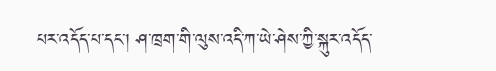པར་འདོད་པ་དང་། ཤ་ཁྲག་གི་ལུས་འདི་ཀ་ཡེ་ཤེས་ཀྱི་སྐུར་འདོད་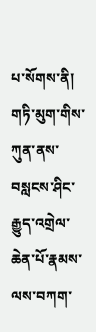པ་སོགས་ནི། གཏི་མུག་གིས་ཀུན་ནས་བསླངས་ཤིང་རྒྱུད་འགྲེལ་ཆེན་པོ་རྣམས་ལས་བཀག་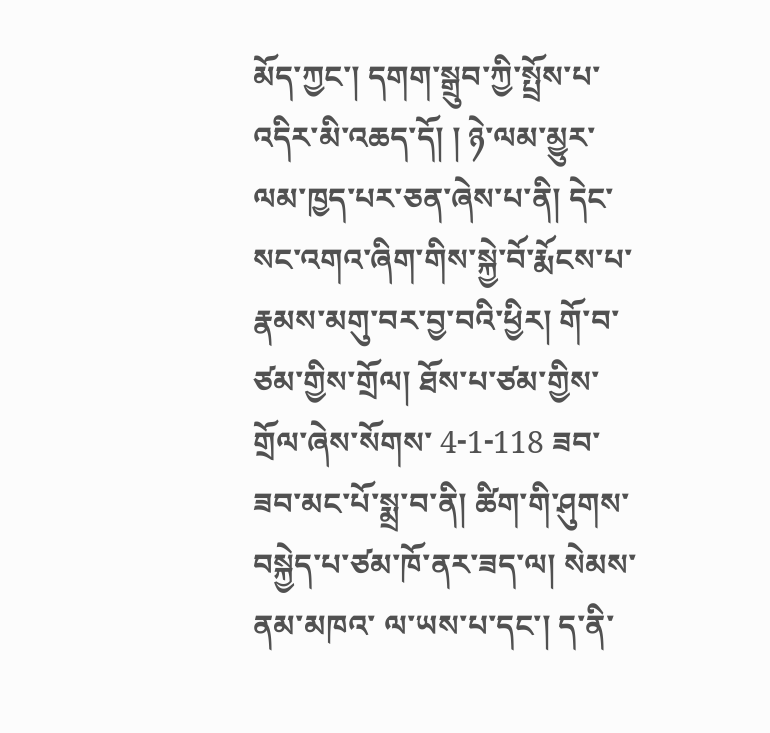མོད་ཀྱང་། དགག་སྒྲུབ་ཀྱི་སྤྲོས་པ་འདིར་མི་འཆད་དོ། ། ཉེ་ལམ་མྱུར་ལམ་ཁྱད་པར་ཅན་ཞེས་པ་ནི། དེང་སང་འགའ་ཞིག་གིས་སྐྱེ་བོ་རྨོངས་པ་ རྣམས་མགུ་བར་བྱ་བའི་ཕྱིར། གོ་བ་ཙམ་གྱིས་གྲོལ། ཐོས་པ་ཙམ་གྱིས་གྲོལ་ཞེས་སོགས་ 4-1-118 ཟབ་ཟབ་མང་པོ་སྨྲ་བ་ནི། ཚིག་གི་ཤུགས་བསྐྱེད་པ་ཙམ་ཁོ་ནར་ཟད་ལ། སེམས་ནམ་མཁའ་ ལ་ཡས་པ་དང་། ད་ནི་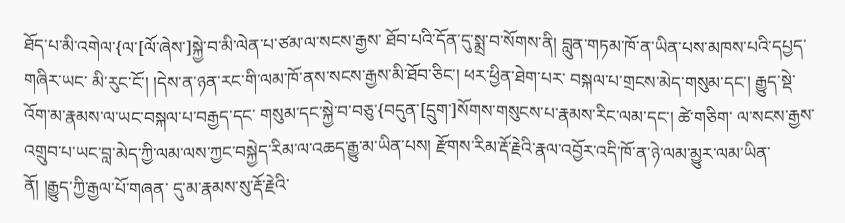ཐོད་པ་མི་འགེལ་{ལ་[ལོ་ཞེས་]སྐྱེ་བ་མི་ལེན་པ་ཙམ་ལ་སངས་རྒྱས་ ཐོབ་པའི་དོན་དུ་སྨྲ་བ་སོགས་ནི། བླུན་གཏམ་ཁོ་ན་ཡིན་པས་མཁས་པའི་དཔྱད་གཞིར་ཡང་ མི་རུང་ངོ་། །དེས་ན་ཉན་རང་གི་ལམ་ཁོ་ནས་སངས་རྒྱས་མི་ཐོབ་ཅིང་། ཕར་ཕྱིན་ཐེག་པར་ བསྐལ་པ་གྲངས་མེད་གསུམ་དང་། རྒྱུད་སྡེ་འོག་མ་རྣམས་ལ་ཡང་བསྐལ་པ་བརྒྱད་དང་ གསུམ་དང་སྐྱེ་བ་བཅུ་{བདུན་[དྲུག་]སོགས་གསུངས་པ་རྣམས་རིང་ལམ་དང་། ཚེ་གཅིག་ ལ་སངས་རྒྱས་འགྲུབ་པ་ཡང་བླ་མེད་ཀྱི་ལམ་ལས་ཀྱང་བསྐྱེད་རིམ་ལ་འཆད་རྒྱུ་མ་ཡིན་པས། རྫོགས་རིམ་རྡོ་རྗེའི་རྣལ་འབྱོར་འདི་ཁོ་ན་ཉེ་ལམ་མྱུར་ལམ་ཡིན་ནོ། །རྒྱུད་ཀྱི་རྒྱལ་པོ་གཞན་ དུ་མ་རྣམས་སུ་རྡོ་རྗེའི་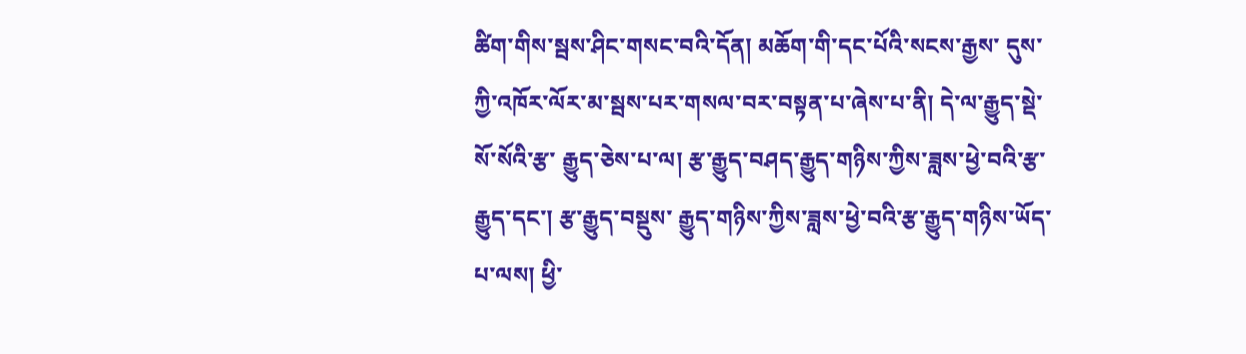ཚིག་གིས་སྦས་ཤིང་གསང་བའི་དོན། མཆོག་གི་དང་པོའི་སངས་རྒྱས་ དུས་ཀྱི་འཁོར་ལོར་མ་སྦས་པར་གསལ་བར་བསྟན་པ་ཞེས་པ་ནི། དེ་ལ་རྒྱུད་སྡེ་སོ་སོའི་རྩ་ རྒྱུད་ཅེས་པ་ལ། རྩ་རྒྱུད་བཤད་རྒྱུད་གཉིས་ཀྱིས་ཟླས་ཕྱེ་བའི་རྩ་རྒྱུད་དང་། རྩ་རྒྱུད་བསྡུས་ རྒྱུད་གཉིས་ཀྱིས་ཟླས་ཕྱེ་བའི་རྩ་རྒྱུད་གཉིས་ཡོད་པ་ལས། ཕྱི་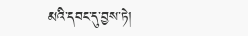མའི་དབང་དུ་བྱས་ཏེ།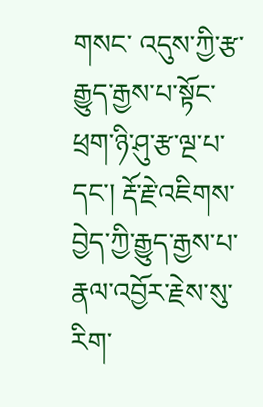གསང་ འདུས་ཀྱི་རྩ་རྒྱུད་རྒྱས་པ་སྟོང་ཕྲག་ཉི་ཤུ་རྩ་ལྔ་པ་དང་། རྡོ་རྗེ་འཇིགས་བྱེད་ཀྱི་རྒྱུད་རྒྱས་པ་ རྣལ་འབྱོར་རྗེས་སུ་རིག་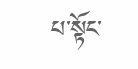པ་སྟོང་